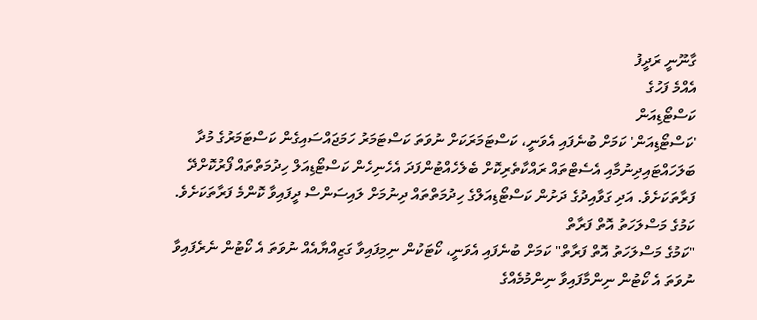ގާނޫނީ ރަދީފު
އެއްމެ ފަހުގެ
ކަސްޓޯޑިއަން
'ކަސްޓޯޑިއަން' ކަމަށް ބުނެފައި އެވަނީ، ކަސްޓަމަރަކަށް ނުވަތަ ކަސްޓަމަރު ހަމަޖައްސައިގެން ކަސްޓަމަރުގެ މުދާ ބަލަހައްޓައިދިނުމާއި އެސެޓްތައް ރައްކާތެރިކޮށް ބެލެހެއްޓުންފަދަ އެހެނިހެން ކަސްޓޯޑިއަލް ހިދުމަތްތައް ފޯރުކޮށްދޭ ފަރާތަކަށެވެ. އަދި ގަވާއިދުގެ ދަށުން ކަސްޓޯޑިއަލްގެ ހިދުމަތްތައް ދިނުމަށް ލައިސަންސް ދީފައިވާ ކޮންމެ ފަރާތަކަށެވެ.
ކަމުގެ މަސްލަހަތު އޮތް ފަރާތް
"ކަމުގެ މަސްލަހަތު އޮތް ފަރާތް" ކަމަށް ބުނެފައި އެވަނީ، ކޯޓަކުން ނިމިފައިވާ ގަޒިއްޔާއެއް ނުވަތަ އެ ކޯޓުން ނެރެފައިވާ ނުވަތަ އެ ކޯޓުން ނިންމާފައިވާ ނިންމުމެއްގެ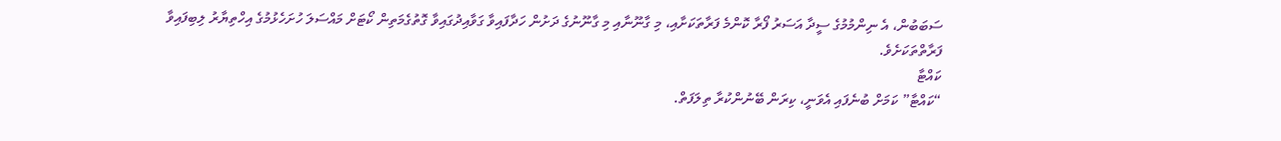ސަބަބުން، އެ ނިންމުމުގެ ސީދާ އަސަރު ފޯރާ ކޮންމެ ފަރާތަކަށާއި، މި ގާނޫނާއި މި ގާނޫނުގެ ދަށުން ހަދާފައިވާ ގަވާއިދުގައިވާ ގޮތުގެމަތިން ކޯޓަށް މައްސަލަ ހުށަހެޅުމުގެ އިހްތިޔާރު ލިބިފައިވާ ފަރާތްތަކަށެވެ.
ކައްޓާ
“ކައްޓާ” ކަމަށް ބުނެފައި އެވަނީ، ކިރަން ބޭނުންކުރާ ތިލަފަތް.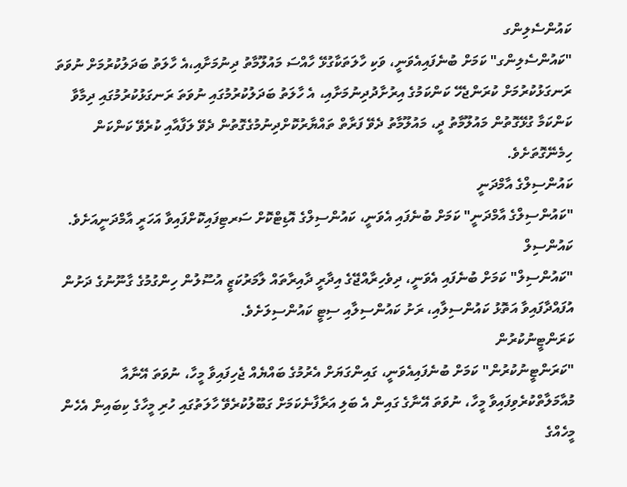ކައުންސެލިންގ
"ކައުންސެލިންގ" ކަމަށް ބުނެފައިއެވަނީ، ވަކި ހާލަތަކާގުޅޭ ހާއްސަ މައުލޫމާތު ދިނުމަށާއި،އެ ހާލަތު ބަދަލުކުރުމަށް ނުވަތަ ރަނގަޅުކުރުމަށް ކުރަންޖެހޭ ކަންކަމުގެ އިރުށާދުދިނުމަށާއި، އެ ހާލަތު ބަދަލުކުރުމުގައި ނުވަތަ ރަނގަޅުކުރުމުގައި ދިމާވާ ކަންކަމާ ގުޅޭގޮތުން މައުލޫމާތު ދީ، މައުލޫމާތު ދެވޭ ފަރާތް ތައްޔާރުކޮށްދިނުމުގެގޮތުން ދެވޭ ލަފާއާއި ކުރެވޭ ކަންކަން ހިމެނޭގޮތަށެވެ.
ކައުންސިލްގެ އާމްދަނީ
"ކައުންސިލްގެ އާމްދަނީ" ކަމަށް ބުނެފައި އެވަނީ، ކައުންސިލްގެ އޮޑިޓްކޮށް ސަރޓިފައިކޮށްފައިވާ އަހަރީ އާމްދަނީއަށެވެ.
ކައުންސިލް
"ކައުންސިލް" ކަމަށް ބުނެފައި އެވަނީ، ދިވެހިރާއްޖޭގެ އިދާރީ ދާއިރާތައް ލާމަރުކަޒީ އުސޫލުން ހިންގުމުގެ ގާނޫނުގެ ދަށުން އުފައްދާފައިވާ އަތޮޅު ކައުންސިލާއި، ރަށު ކައުންސިލާއި ސިޓީ ކައުންސިލަށެވެ.
ކަރަންޓީނުކުރުން
"ކަރަންޓީނުކުރުން" ކަމަށް ބުނެފައިއެވަނީ، ގައިންގަޔަށް އެރުމުގެ ބައްޔެއް ޖެހިފައިވާ މީހާ، ނުވަތަ އޭނާއާ މުއާމަލާތްކުރެވިފައިވާ މީހާ، ނުވަތަ އޭނާގެ ގައިން އެ ބަލި އަރާފާނެކަމަށް ގަބޫލުކުރެވޭ ހާލަތުގައި ހުރި މީހާގެ ކިބައިން އެހެން މީހެއްގެ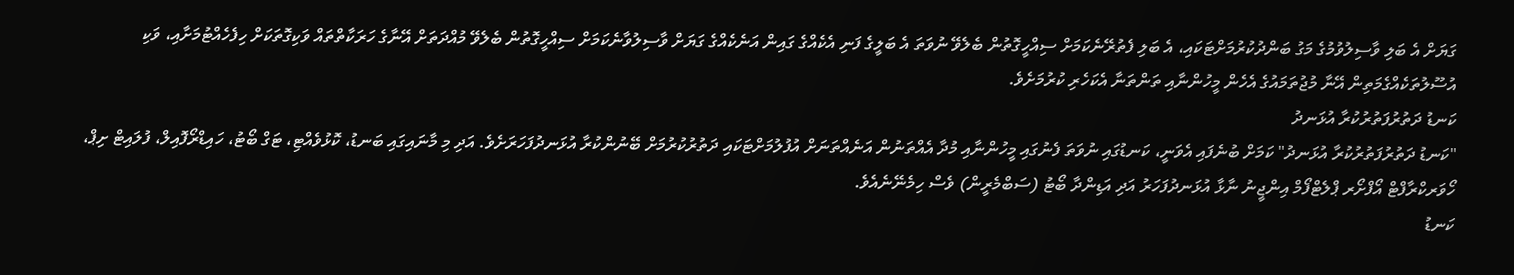ގަޔަށް އެ ބަލި ވާސިލުވުމުގެ މަގު ބަންދުކުރުމަށްޓަކައި، އެ ބަލި ފެތުރޭނެކަމަށް ސިއްހީގޮތުން ބެލެވޭ ނުވަތަ އެ ބަލީގެ ފަނި އެކެއްގެ ގައިން އަނެކެއްގެ ގަޔަށް ވާސިލުވާނެކަމަށް ސިއްހީގޮތުން ބެލެވޭ މުއްދަތަށް އޭނާގެ ހަރަކާތްތައް ވަކިގޮތަކަށް ހިފެހެއްޓުމަށާއި، ވަކި އުސޫލުތަކެއްގެމަތިން އޭނާ މުޖުތަމައުގެ އެހެން މީހުންނާއި ތަންތަނާ އެކަހެރި ކުރުމަށެވެ.
ކަނޑު ދަތުރުފަތުރުކުރާ އުޅަނދު
"ކަނޑު ދަތުރުފަތުރުކުރާ އުޅަނދު" ކަމަށް ބުނެފައި އެވަނީ، ކަނޑުގައި ނުވަތަ ފެނުގައި މީހުންނާއި މުދާ އެއްތަނުން އަނެއްތަނަށް އުފުލުމަށްޓަކައި ދަތުރުކުރުމަށް ބޭނުންކުރާ އުޅަނދުފަހަރަށެވެ. އަދި މި މާނައިގައި ބަނޑު، ކޮޅުވެއްޓި، ޓަގް ބޯޓު، ހައިޑްރޯފޮއިލް، ފުލައިޓް ށިޕް، ހޯވަރކްރާފްޓް އޯފްށޯރ ޕްލެޓްފޯމް އިންޖީނު ނާޅާ އުޅަނދުފަހަރު އަދި އަޑިންދާ ބޯޓު (ސަބްމެރީން) ވެސް ހިމެނޭނެއެވެ.
ކަނޑު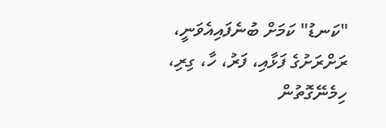"ކަނޑު" ކަމަށް ބުނެފައިއެވަނީ، ރަށްރަށުގެ ފަޅާއި، ފަރު، ހާ، ގިރި، ހިމެނޭގޮތުން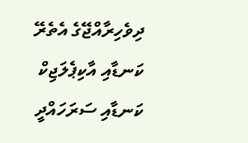ދިވެހިރާއްޖޭގެ އެތެރޭ ކަނޑާއި އާކިޕެލަޖިކް ކަނޑާއި ސަރަހައްދީ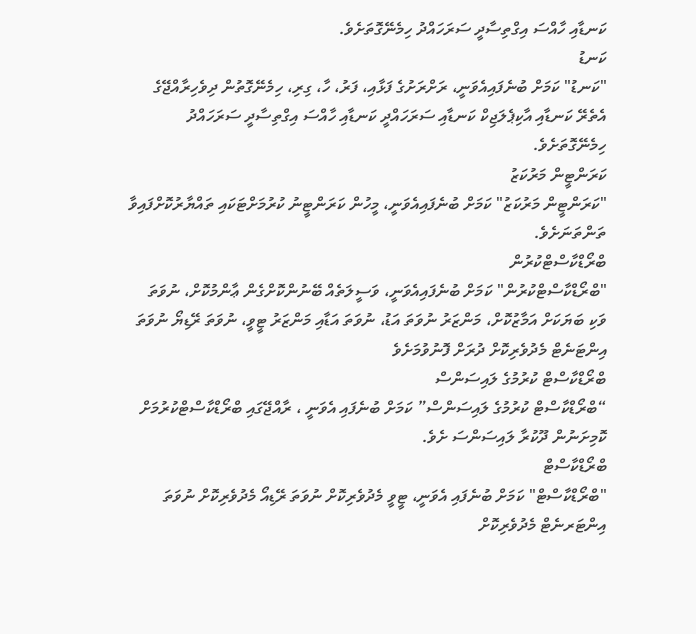ކަނޑާއި ހާއްސަ އިގްތިސާދީ ސަރަހައްދު ހިމެނޭގޮތަށެވެ.
ކަނޑު
"ކަނޑު" ކަމަށް ބުނެފައިއެވަނީ، ރަށްރަށުގެ ފަޅާއި، ފަރު، ހާ، ގިރި، ހިމެނޭގޮތުން ދިވެހިރާއްޖޭގެ އެތެރޭ ކަނޑާއި އާކިޕެލަޖިކް ކަނޑާއި ސަރަހައްދީ ކަނޑާއި ހާއްސަ އިގްތިސާދީ ސަރަހައްދު ހިމެނޭގޮތަށެވެ.
ކަރަންޓީން މަރުކަޒު
"ކަރަންޓީން މަރުކަޒު" ކަމަށް ބުނެފައިއެވަނީ، މީހުން ކަރަންޓީނު ކުރުމަށްޓަކައި ތައްޔާރުކޮށްފައިވާ ތަންތަނަށެވެ.
ބްރޯޑްކާސްޓްކުރުން
"ބްރޯޑްކާސްޓްކުރުން" ކަމަށް ބުނެފައިއެވަނީ، ވަސީލަތެއް ބޭނުންކޮށްގެން ޢާންމުކޮށް، ނުވަތަ ވަކި ބަޔަކަށް އަމާޒުކޮށް، މަންޒަރު ނުވަތަ އަޑު، ނުވަތަ އަޑާއި މަންޒަރު ޓީވީ، ނުވަތަ ރޭޑިޔޯ ނުވަތަ އިންޓަނެޓް މެދުވެރިކޮށް ދުރަށް ފޮނުވުމަށެވެ
ބްރޯޑްކާސްޓް ކުރުމުގެ ލައިސަންސް
“ބްރޯޑްކާސްޓް ކުރުމުގެ ލައިސަންސް” ކަމަށް ބުނެފައި އެވަނީ ، ރާއްޖޭގައި ބްރޯޑްކާސްޓްކުރުމަށް ކޮމިށަނުން ދޫކުރާ ލައިސަންސަ ށެވެ.
ބްރޯޑްކާސްޓް
"ބްރޯޑްކާސްޓް" ކަމަށް ބުނެފައި އެވަނީ، ޓީވީ މެދުވެރިކޮށް ނުވަތަ ރޭޑިއޯ މެދުވެރިކޮށް ނުވަތަ އިންޓަރނެޓް މެދުވެރިކޮށް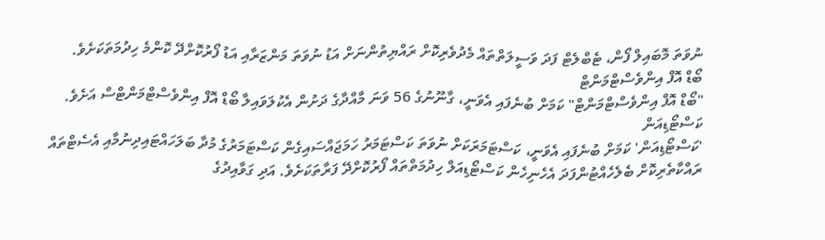ނުވަތަ މޮބައިލް ފޯން، ޓެބްލެޓް ފަދަ ވަސީލަތްތައް މެދުވެރިކޮށް ރައްޔިތުންނަށް އަޑު ނުވަތަ މަންޒަރާއި އަޑު ފޯރުކޮށްދޭ ކޮންމެ ހިދުމަތަކަށެވެ.
ބޯޑް އޮފް އިންވެސްޓްމަންޓް
"ބޯޑް އޮފް އިންވެސްޓްމަންޓް" ކަމަށް ބުނެފައި އެވަނީ، ގާނޫނުގެ 56 ވަނަ މާއްދާގެ ދަށުން އެކުލަވައިލާ ބޯޑް އޮފް އިންވެސްޓްމަންޓްސް އަށެވެ.
ކަސްޓޯޑިއަން
'ކަސްޓޯޑިއަން' ކަމަށް ބުނެފައި އެވަނީ، ކަސްޓަމަރަކަށް ނުވަތަ ކަސްޓަމަރު ހަމަޖައްސައިގެން ކަސްޓަމަރުގެ މުދާ ބަލަހައްޓައިދިނުމާއި އެސެޓްތައް ރައްކާތެރިކޮށް ބެލެހެއްޓުންފަދަ އެހެނިހެން ކަސްޓޯޑިއަލް ހިދުމަތްތައް ފޯރުކޮށްދޭ ފަރާތަކަށެވެ. އަދި ގަވާއިދުގެ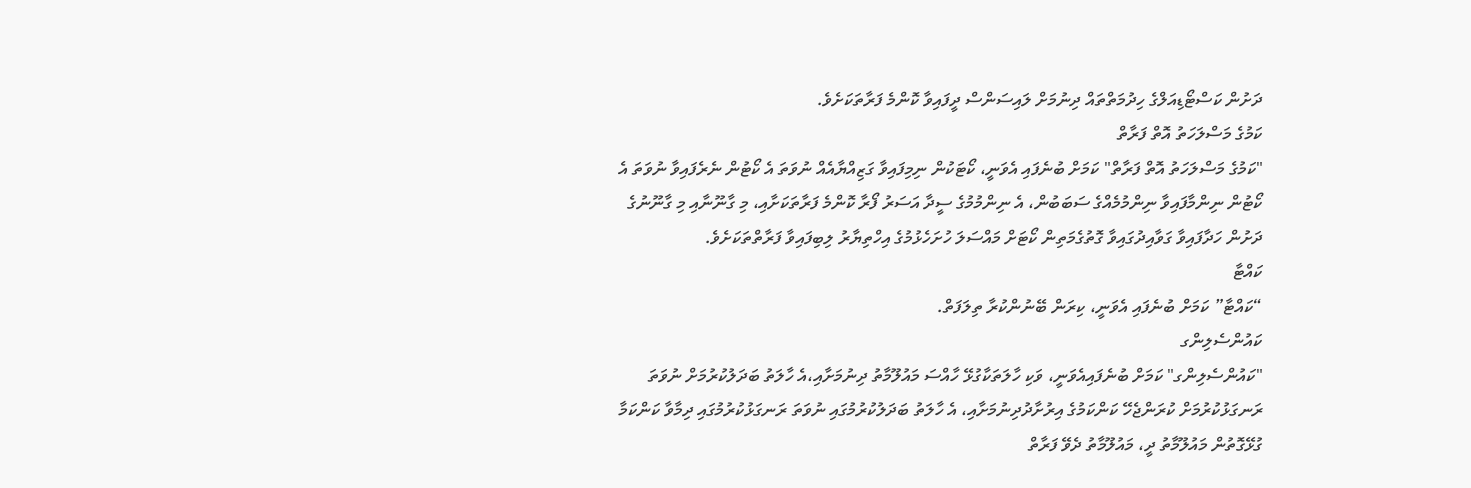ދަށުން ކަސްޓޯޑިއަލްގެ ހިދުމަތްތައް ދިނުމަށް ލައިސަންސް ދީފައިވާ ކޮންމެ ފަރާތަކަށެވެ.
ކަމުގެ މަސްލަހަތު އޮތް ފަރާތް
"ކަމުގެ މަސްލަހަތު އޮތް ފަރާތް" ކަމަށް ބުނެފައި އެވަނީ، ކޯޓަކުން ނިމިފައިވާ ގަޒިއްޔާއެއް ނުވަތަ އެ ކޯޓުން ނެރެފައިވާ ނުވަތަ އެ ކޯޓުން ނިންމާފައިވާ ނިންމުމެއްގެ ސަބަބުން، އެ ނިންމުމުގެ ސީދާ އަސަރު ފޯރާ ކޮންމެ ފަރާތަކަށާއި، މި ގާނޫނާއި މި ގާނޫނުގެ ދަށުން ހަދާފައިވާ ގަވާއިދުގައިވާ ގޮތުގެމަތިން ކޯޓަށް މައްސަލަ ހުށަހެޅުމުގެ އިހްތިޔާރު ލިބިފައިވާ ފަރާތްތަކަށެވެ.
ކައްޓާ
“ކައްޓާ” ކަމަށް ބުނެފައި އެވަނީ، ކިރަން ބޭނުންކުރާ ތިލަފަތް.
ކައުންސެލިންގ
"ކައުންސެލިންގ" ކަމަށް ބުނެފައިއެވަނީ، ވަކި ހާލަތަކާގުޅޭ ހާއްސަ މައުލޫމާތު ދިނުމަށާއި،އެ ހާލަތު ބަދަލުކުރުމަށް ނުވަތަ ރަނގަޅުކުރުމަށް ކުރަންޖެހޭ ކަންކަމުގެ އިރުށާދުދިނުމަށާއި، އެ ހާލަތު ބަދަލުކުރުމުގައި ނުވަތަ ރަނގަޅުކުރުމުގައި ދިމާވާ ކަންކަމާ ގުޅޭގޮތުން މައުލޫމާތު ދީ، މައުލޫމާތު ދެވޭ ފަރާތް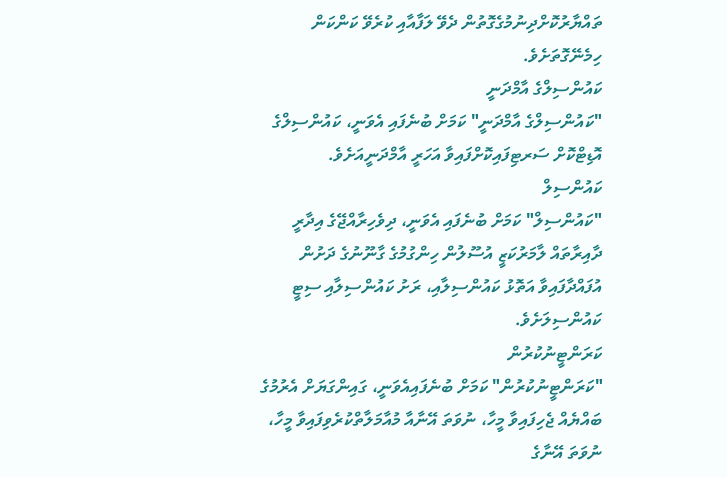ތައްޔާރުކޮށްދިނުމުގެގޮތުން ދެވޭ ލަފާއާއި ކުރެވޭ ކަންކަން ހިމެނޭގޮތަށެވެ.
ކައުންސިލްގެ އާމްދަނީ
"ކައުންސިލްގެ އާމްދަނީ" ކަމަށް ބުނެފައި އެވަނީ، ކައުންސިލްގެ އޮޑިޓްކޮށް ސަރޓިފައިކޮށްފައިވާ އަހަރީ އާމްދަނީއަށެވެ.
ކައުންސިލް
"ކައުންސިލް" ކަމަށް ބުނެފައި އެވަނީ، ދިވެހިރާއްޖޭގެ އިދާރީ ދާއިރާތައް ލާމަރުކަޒީ އުސޫލުން ހިންގުމުގެ ގާނޫނުގެ ދަށުން އުފައްދާފައިވާ އަތޮޅު ކައުންސިލާއި، ރަށު ކައުންސިލާއި ސިޓީ ކައުންސިލަށެވެ.
ކަރަންޓީނުކުރުން
"ކަރަންޓީނުކުރުން" ކަމަށް ބުނެފައިއެވަނީ، ގައިންގަޔަށް އެރުމުގެ ބައްޔެއް ޖެހިފައިވާ މީހާ، ނުވަތަ އޭނާއާ މުއާމަލާތްކުރެވިފައިވާ މީހާ، ނުވަތަ އޭނާގެ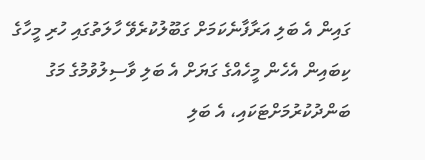ގައިން އެ ބަލި އަރާފާނެކަމަށް ގަބޫލުކުރެވޭ ހާލަތުގައި ހުރި މީހާގެ ކިބައިން އެހެން މީހެއްގެ ގަޔަށް އެ ބަލި ވާސިލުވުމުގެ މަގު ބަންދުކުރުމަށްޓަކައި، އެ ބަލި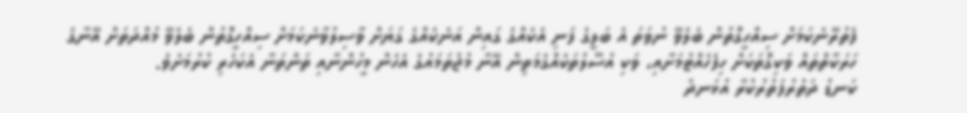ފެތުރޭނެކަމަށް ސިއްހީގޮތުން ބެލެވޭ ނުވަތަ އެ ބަލީގެ ފަނި އެކެއްގެ ގައިން އަނެކެއްގެ ގަޔަށް ވާސިލުވާނެކަމަށް ސިއްހީގޮތުން ބެލެވޭ މުއްދަތަށް އޭނާގެ ހަރަކާތްތައް ވަކިގޮތަކަށް ހިފެހެއްޓުމަށާއި، ވަކި އުސޫލުތަކެއްގެމަތިން އޭނާ މުޖުތަމައުގެ އެހެން މީހުންނާއި ތަންތަނާ އެކަހެރި ކުރުމަށެވެ.
ކަނޑު ދަތުރުފަތުރުކުރާ އުޅަނދު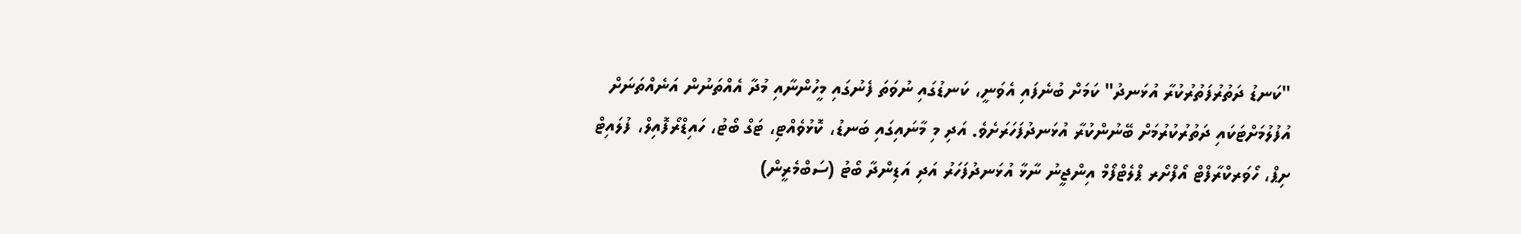"ކަނޑު ދަތުރުފަތުރުކުރާ އުޅަނދު" ކަމަށް ބުނެފައި އެވަނީ، ކަނޑުގައި ނުވަތަ ފެނުގައި މީހުންނާއި މުދާ އެއްތަނުން އަނެއްތަނަށް އުފުލުމަށްޓަކައި ދަތުރުކުރުމަށް ބޭނުންކުރާ އުޅަނދުފަހަރަށެވެ. އަދި މި މާނައިގައި ބަނޑު، ކޮޅުވެއްޓި، ޓަގް ބޯޓު، ހައިޑްރޯފޮއިލް، ފުލައިޓް ށިޕް، ހޯވަރކްރާފްޓް އޯފްށޯރ ޕްލެޓްފޯމް އިންޖީނު ނާޅާ އުޅަނދުފަހަރު އަދި އަޑިންދާ ބޯޓު (ސަބްމެރީން)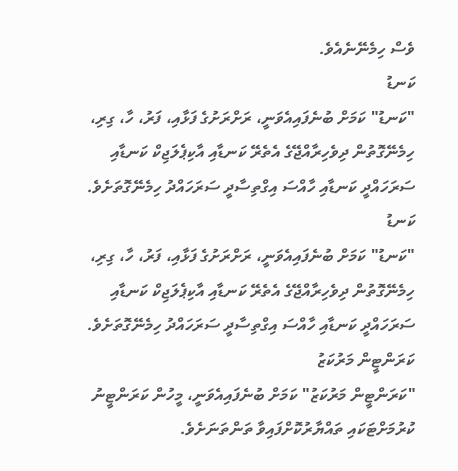ވެސް ހިމެނޭނެއެވެ.
ކަނޑު
"ކަނޑު" ކަމަށް ބުނެފައިއެވަނީ، ރަށްރަށުގެ ފަޅާއި، ފަރު، ހާ، ގިރި، ހިމެނޭގޮތުން ދިވެހިރާއްޖޭގެ އެތެރޭ ކަނޑާއި އާކިޕެލަޖިކް ކަނޑާއި ސަރަހައްދީ ކަނޑާއި ހާއްސަ އިގްތިސާދީ ސަރަހައްދު ހިމެނޭގޮތަށެވެ.
ކަނޑު
"ކަނޑު" ކަމަށް ބުނެފައިއެވަނީ، ރަށްރަށުގެ ފަޅާއި، ފަރު، ހާ، ގިރި، ހިމެނޭގޮތުން ދިވެހިރާއްޖޭގެ އެތެރޭ ކަނޑާއި އާކިޕެލަޖިކް ކަނޑާއި ސަރަހައްދީ ކަނޑާއި ހާއްސަ އިގްތިސާދީ ސަރަހައްދު ހިމެނޭގޮތަށެވެ.
ކަރަންޓީން މަރުކަޒު
"ކަރަންޓީން މަރުކަޒު" ކަމަށް ބުނެފައިއެވަނީ، މީހުން ކަރަންޓީނު ކުރުމަށްޓަކައި ތައްޔާރުކޮށްފައިވާ ތަންތަނަށެވެ.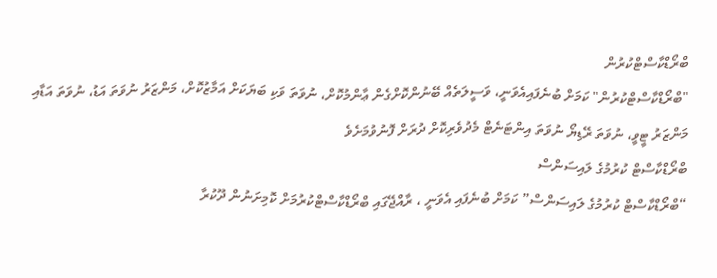ބްރޯޑްކާސްޓްކުރުން
"ބްރޯޑްކާސްޓްކުރުން" ކަމަށް ބުނެފައިއެވަނީ، ވަސީލަތެއް ބޭނުންކޮށްގެން ޢާންމުކޮށް، ނުވަތަ ވަކި ބަޔަކަށް އަމާޒުކޮށް، މަންޒަރު ނުވަތަ އަޑު، ނުވަތަ އަޑާއި މަންޒަރު ޓީވީ، ނުވަތަ ރޭޑިޔޯ ނުވަތަ އިންޓަނެޓް މެދުވެރިކޮށް ދުރަށް ފޮނުވުމަށެވެ
ބްރޯޑްކާސްޓް ކުރުމުގެ ލައިސަންސް
“ބްރޯޑްކާސްޓް ކުރުމުގެ ލައިސަންސް” ކަމަށް ބުނެފައި އެވަނީ ، ރާއްޖޭގައި ބްރޯޑްކާސްޓްކުރުމަށް ކޮމިށަނުން ދޫކުރާ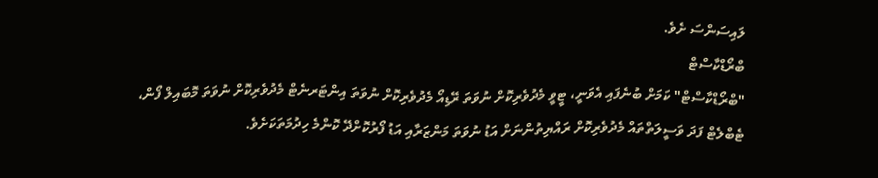ލައިސަންސަ ށެވެ.
ބްރޯޑްކާސްޓް
"ބްރޯޑްކާސްޓް" ކަމަށް ބުނެފައި އެވަނީ، ޓީވީ މެދުވެރިކޮށް ނުވަތަ ރޭޑިއޯ މެދުވެރިކޮށް ނުވަތަ އިންޓަރނެޓް މެދުވެރިކޮށް ނުވަތަ މޮބައިލް ފޯން، ޓެބްލެޓް ފަދަ ވަސީލަތްތައް މެދުވެރިކޮށް ރައްޔިތުންނަށް އަޑު ނުވަތަ މަންޒަރާއި އަޑު ފޯރުކޮށްދޭ ކޮންމެ ހިދުމަތަކަށެވެ.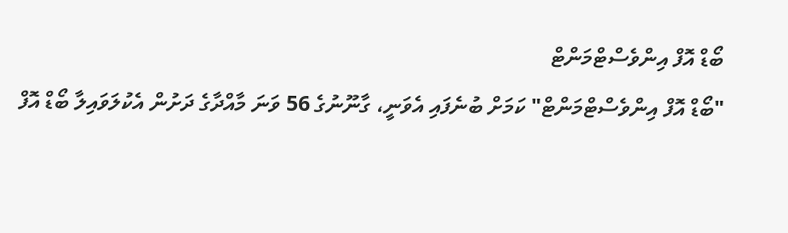ބޯޑް އޮފް އިންވެސްޓްމަންޓް
"ބޯޑް އޮފް އިންވެސްޓްމަންޓް" ކަމަށް ބުނެފައި އެވަނީ، ގާނޫނުގެ 56 ވަނަ މާއްދާގެ ދަށުން އެކުލަވައިލާ ބޯޑް އޮފް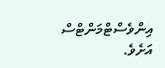އިންވެސްޓްމަންޓްސް އަށެވެ.